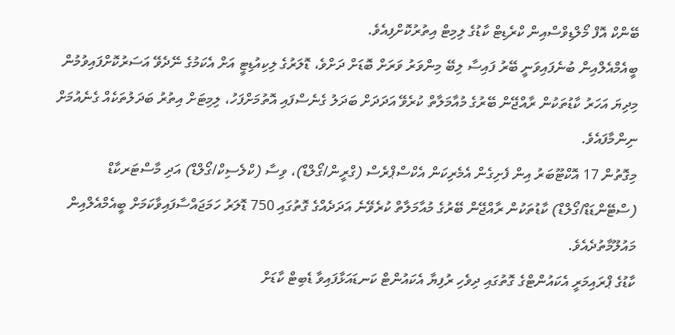ބޭންކް އޮފް މޯލްޑިވްސްއިން ކްރެޑިޓް ކާޑުގެ ލިމިޓް އިތުރުކޮށްފިއެވެ.
ބީއެމްއެލްއިން ބުނެފައިވަނީ ބޭރު ފައިސާ ލިބޭ މިންވަރު ވަރަށް ބޮޑަށް ދަށްވެ، ޑޮލަރުގެ ލިކިއުޑިޓީ އަށް އެކަމުގެ ނޭދެވޭ އަސަރުކޮށްފައިވުމުން މިދިޔަ އަހަރު ކާޑުތަކުން ރާއްޖޭން ބޭރުގެ މުއާމަލާތް ކުރެވޭ އަދަދަށް ބަދަލު ގެނެސްފައި އޮތުމަށްފަހު، ލިމިޓަށް އިތުރު ބަދަލުތަކެއް ގެނެއުމަށް ނިންމާފައެވެ.
މިގޮތުން 17 އޮކްޓޫބަރު އިން ފެށިގެން އެމެރިކަން އެކްސްޕްރެސް (ގްރީން/ގޯލްޑް)، ވިސާ (ކްލެސިކް/ގޯލްޑް) އަދި މާސްޓަރކާޑް (ސްޓޭންޑަޑް/ގޯލްޑް) ކާޑުތަކުން ރާއްޖޭން ބޭރުގެ މުއާމަލާތް ކުރެވޭނެ އަދަދެއްގެ ގޮތުގައި 750 ޑޮލަރު ހަމަޖައްސާފައިވާކަމަށް ބީއެމްއެލްއިން މައުލޫމާތުދެއެވެ.
ކާޑުގެ ޕްރައިމަރީ އެކައުންޓްގެ ގޮތުގައި ދިވެހި ރުފިޔާ އެކައުންޓް ކަނޑައަޅާފައިވާ ޑެބިޓް ކާޑަށް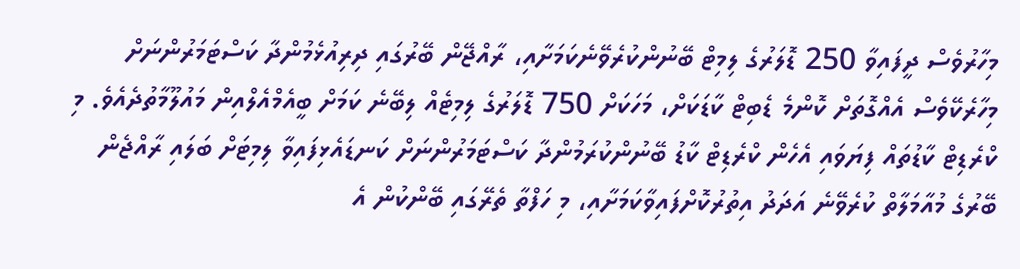މިހާރުވެސް ދީފައިވާ 250 ޑޮލަރުގެ ލިމިޓް ބޭނުންކުރެވޭނެކަމަށާއި، ރާއްޖޭން ބޭރުގައި ދިރިއުޅެމުންދާ ކަސްޓަމަރުންނަށް މިހާރެކޭވެސް އެއްގޮތަށް ކޮންމެ ޑެބިޓް ކާޑަކަށް، މަހަކަށް 750 ޑޮލަރުގެ ލިމިޓެއް ލިބޭނެ ކަމަށް ބީއެމްއެލްއިން މައުލޫމާތުދެއެވެ. މި ކްރެޑިޓް ކާޑުތައް ފިޔަވައި އެހެން ކްރެޑިޓް ކާޑު ބޭނުންކުރަމުންދާ ކަސްޓަމަރުންނަށް ކަނޑައެޅިފައިވާ ލިމިޓަށް ބަލައި ރާއްޖެން ބޭރުގެ މުއާމަލާތް ކުރެވޭނެ އަދަދު އިތުރުކޮށްފައިވާކަމަށާއި، މި ހަފްތާ ތެރޭގައި ބޭންކުން އެ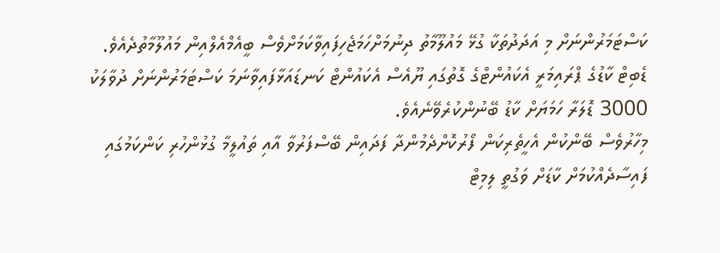ކަސްޓަމަރުންނަށް މި އަދަދުތަކާ ގުޅޭ މައުލޫމާތު ދިނުމަށްހަމަޖެހިފައިވާކަމަށްވެސް ބީއެމްއެލްއިން މައުލޫމާތުދެއެވެ.
ޑެބިޓް ކާޑުގެ ޕްރައިމަރީ އެކައުންޓްގެ ގޮތުގައި ޔޫއެސް އެކައުންޓް ކަނޑައަޅާފައިވާނަމަ ކަސްޓަމަރުންނަށް ދުވާލަކު 3000 ޑޮލަރާ ހަމަޔަށް ކާޑު ބޭނުންކުރެވޭނެއެވެ.
މިހާރުވެސް ބޭންކުން އެހީތެރިކަން ފޯރުކޮށްދެމުންދާ ފަދައިން ބޭސްފަރުވާ އާއި ތައުލީމާ ގުޅުންހުރި ކަންކަމުގައި ފައިސާދެއްކުމަށް ކާޑަށް ވަގުތީ ލިމިޓް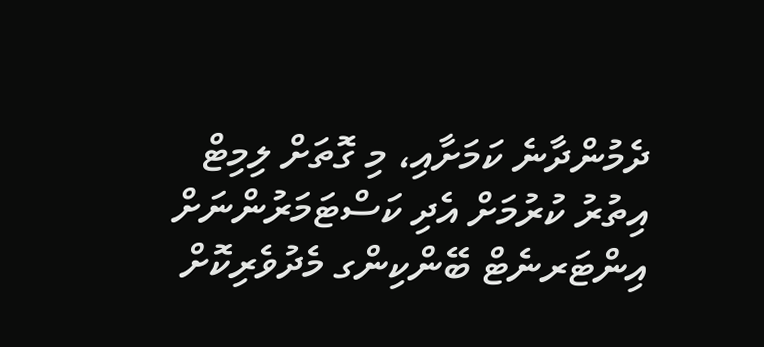ދެމުންދާނެ ކަމަށާއި، މި ގޮތަށް ލިމިޓް އިތުރު ކުރުމަށް އެދި ކަސްޓަމަރުންނަށް އިންޓަރނެޓް ބޭންކިންގ މެދުވެރިކޮށް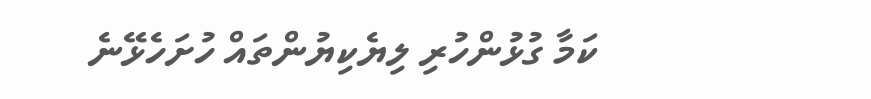ކަމާ ގުޅުންހުރި ލިޔެކިޔުންތައް ހުށަހެޅޭނެ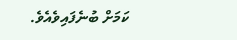ކަމަށް ބުނެފައިވެއެވެ.